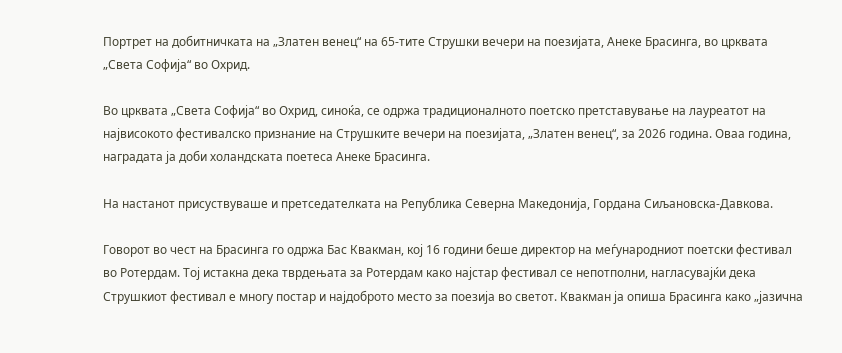Портрет на добитничката на „Златен венец“ на 65-тите Струшки вечери на поезијата, Анеке Брасинга, во црквата „Света Софија“ во Охрид.

Во црквата „Света Софија“ во Охрид, синоќа, се одржа традиционалното поетско претставување на лауреатот на највисокото фестивалско признание на Струшките вечери на поезијата, „Златен венец“, за 2026 година. Оваа година, наградата ја доби холандската поетеса Анеке Брасинга.

На настанот присуствуваше и претседателката на Република Северна Македонија, Гордана Сиљановска-Давкова.

Говорот во чест на Брасинга го одржа Бас Квакман, кој 16 години беше директор на меѓународниот поетски фестивал во Ротердам. Тој истакна дека тврдењата за Ротердам како најстар фестивал се непотполни, нагласувајќи дека Струшкиот фестивал е многу постар и најдоброто место за поезија во светот. Квакман ја опиша Брасинга како „јазична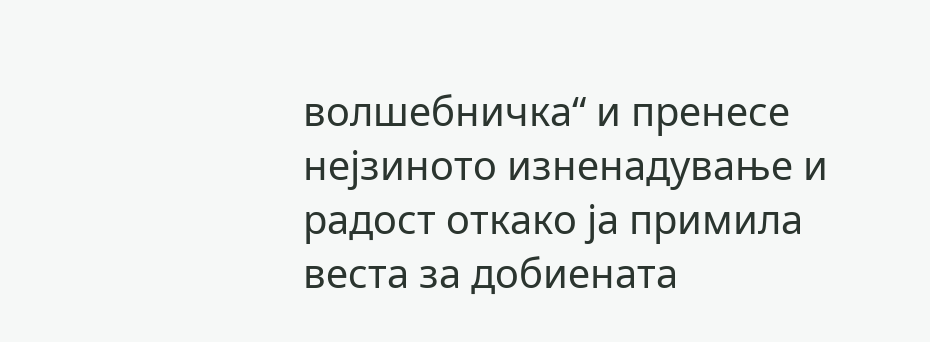волшебничка“ и пренесе нејзиното изненадување и радост откако ја примила веста за добиената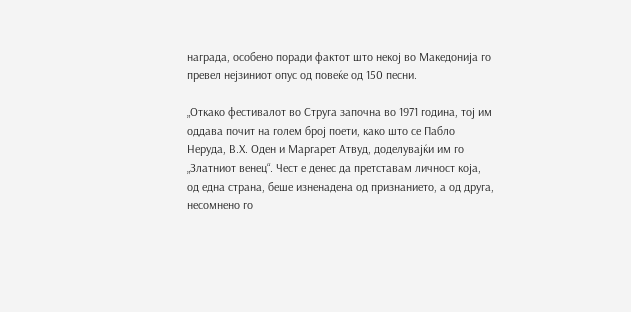награда, особено поради фактот што некој во Македонија го превел нејзиниот опус од повеќе од 150 песни.

„Откако фестивалот во Струга започна во 1971 година, тој им оддава почит на голем број поети, како што се Пабло Неруда, В.Х. Оден и Маргарет Атвуд, доделувајќи им го „Златниот венец“. Чест е денес да претставам личност која, од една страна, беше изненадена од признанието, а од друга, несомнено го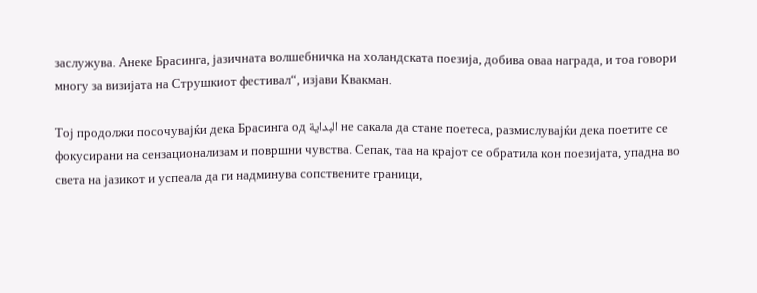заслужува. Анеке Брасинга, јазичната волшебничка на холандската поезија, добива оваа награда, и тоа говори многу за визијата на Струшкиот фестивал“, изјави Квакман.

Тој продолжи посочувајќи дека Брасинга од البداية не сакала да стане поетеса, размислувајќи дека поетите се фокусирани на сензационализам и површни чувства. Сепак, таа на крајот се обратила кон поезијата, упадна во света на јазикот и успеала да ги надминува сопствените граници,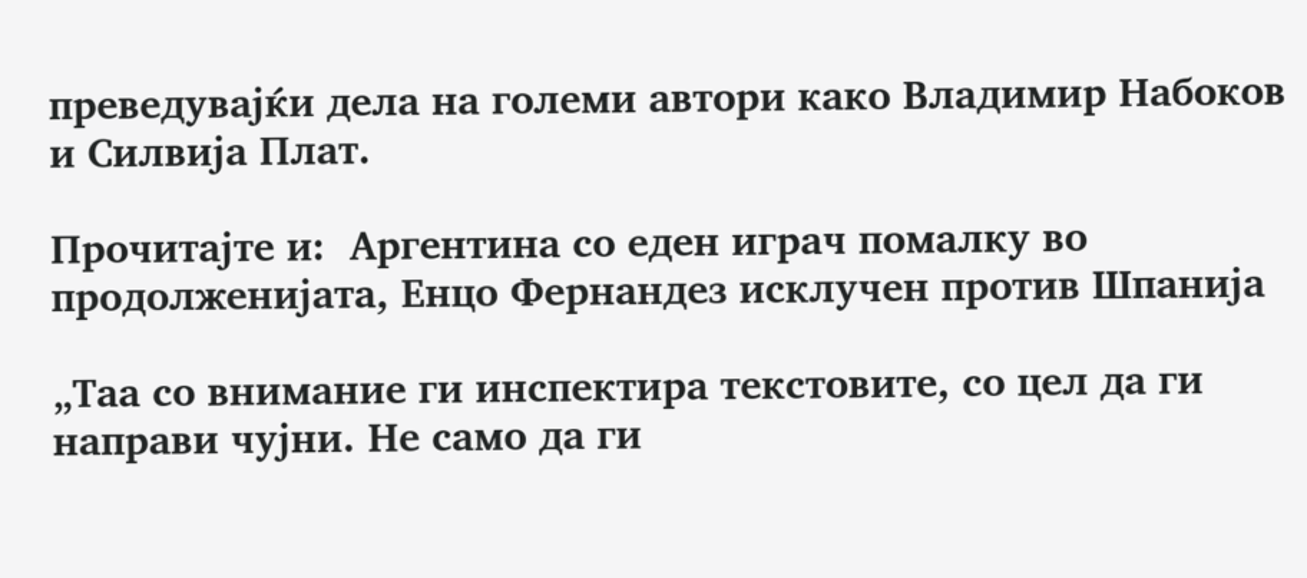преведувајќи дела на големи автори како Владимир Набоков и Силвија Плат.

Прочитајте и:  Аргентина со еден играч помалку во продолженијата, Енцо Фернандез исклучен против Шпанија

„Таа со внимание ги инспектира текстовите, со цел да ги направи чујни. Не само да ги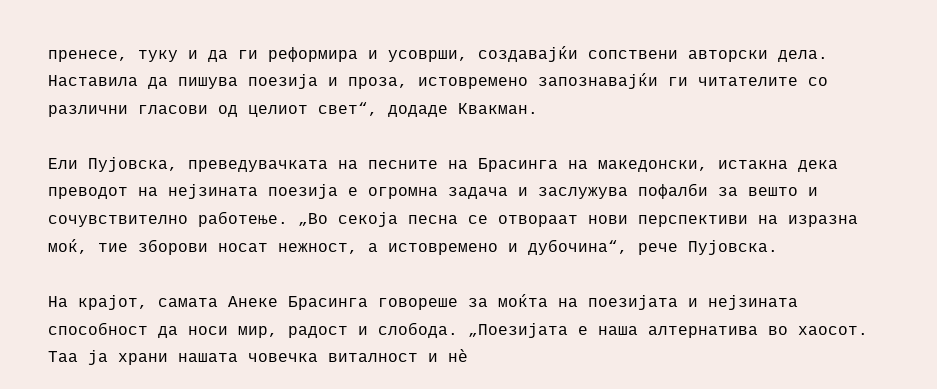пренесе, туку и да ги реформира и усоврши, создавајќи сопствени авторски дела. Наставила да пишува поезија и проза, истовремено запознавајќи ги читателите со различни гласови од целиот свет“, додаде Квакман.

Ели Пујовска, преведувачката на песните на Брасинга на македонски, истакна дека преводот на нејзината поезија е огромна задача и заслужува пофалби за вешто и сочувствително работење. „Во секоја песна се отвораат нови перспективи на изразна моќ, тие зборови носат нежност, а истовремено и дубочина“, рече Пујовска.

На крајот, самата Анеке Брасинга говореше за моќта на поезијата и нејзината способност да носи мир, радост и слобода. „Поезијата е наша алтернатива во хаосот. Таа ја храни нашата човечка виталност и нè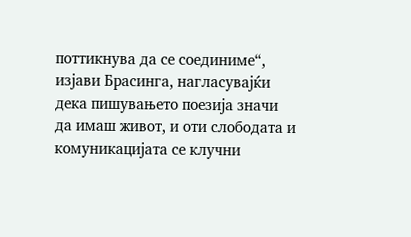поттикнува да се соединиме“, изјави Брасинга, нагласувајќи дека пишувањето поезија значи да имаш живот, и оти слободата и комуникацијата се клучни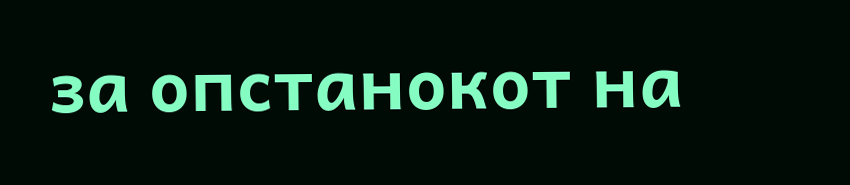за опстанокот на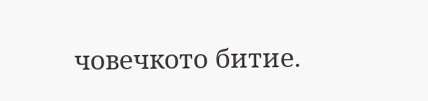човечкото битие.